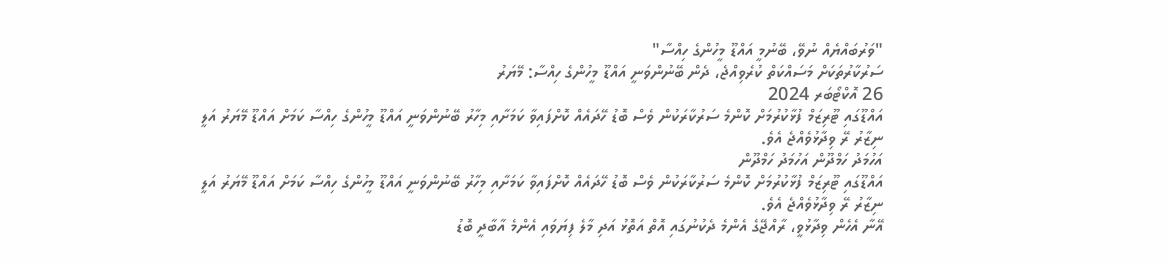"ވަރުބައްޔެއް ނުވޭ، ބޭނުމީ އައްޑޫ މީހުންގެ ހިއްސާ"
ސަރުކާރުތަކަށް މަސައްކަތް ކުރެވިއްޖެ، ދެން ބޭނުންވަނީ އައްޑޫ މީހުންގެ ހިއްސާ: މޭޔަރު
26 އޮކްޓޯބަރ 2024
އައްޑޫގައި ޓޫރިޒަމް ފުޅާކުރުމަށް ކޮންމެ ސަރުކާރަކުން ވެސް ބޮޑު ހޭދައެއް ކޮށްފައިވާ ކަމަށާއި މިހާރު ބޭނުންވަނީ އައްޑޫ މީހުންގެ ހިއްސާ ކަމަށް އައްޑޫ މޭޔަރު އަލީ ނިޒާރު ރޭ ވިދާޅުވެއްޖެ އެވެ.
އަހުމަދު ހަމްދޫން އަހުމަދު ހަމްދޫން
އައްޑޫގައި ޓޫރިޒަމް ފުޅާކުރުމަށް ކޮންމެ ސަރުކާރަކުން ވެސް ބޮޑު ހޭދައެއް ކޮށްފައިވާ ކަމަށާއި މިހާރު ބޭނުންވަނީ އައްޑޫ މީހުންގެ ހިއްސާ ކަމަށް އައްޑޫ މޭޔަރު އަލީ ނިޒާރު ރޭ ވިދާޅުވެއްޖެ އެވެ.
އޭނާ އެހެން ވިދާޅުވީ، ރާއްޖޭގެ އެންމެ ދެކުނުގައި އޮތް އަތޮޅު އަދި މާލެ ފިޔަވައި އެންމެ އާބާދީ ބޮޑު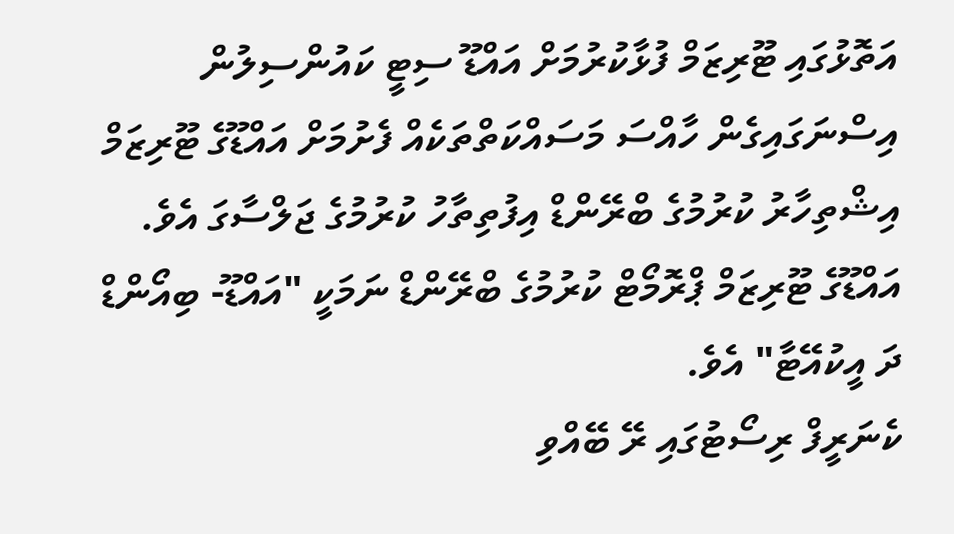އަތޮޅުގައި ޓޫރިޒަމް ފުޅާކުރުމަށް އައްޑޫ ސިޓީ ކައުންސިލުން އިސްނަގައިގެން ހާއްސަ މަސައްކަތްތަކެއް ފެށުމަށް އައްޑޫގެ ޓޫރިޒަމް އިޝްތިހާރު ކުރުމުގެ ބްރޭންޑް އިފުތިތާހު ކުރުމުގެ ޖަލްސާގަ އެވެ.
އައްޑޫގެ ޓޫރިޒަމް ޕްރޮމޯޓް ކުރުމުގެ ބްރޭންޑް ނަމަކީ "އައްޑޫ- ބިއޯންޑް ދަ އީކުއޭޓާ" އެވެ.
ކެނަރީފް ރިސޯޓުގައި ރޭ ބޭއްވި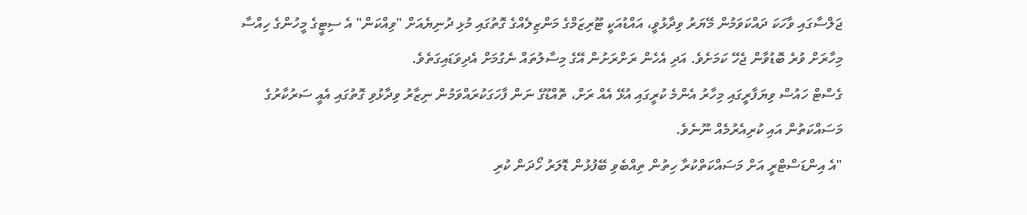ޖަލްސާގައި ވާހަކަ ދައްކަވަމުން މޭޔަރު ވިދާޅުވީ، އައްޑުއަކީ ޓޫރިޒަމްގެ މަންޒިލެއްގެ ގޮތުގައި މުޅި ދުނިޔެއަށް "ވިއްކަން" އެ ސިޓީގެ މީހުންގެ ހިއްސާ މިހާރަށް ވުރެ ބޮޑުވާން ޖެހޭ ކަމަށެވެ. އަދި އެހެން ރަށްރަށުން އޭގެ މިސާލުތައް ނެގުމަށް އެދިވަޑައިގަތެވެ.
ގެސްޓް ހައުސް ވިޔަފާރީގައި މިހާރު އެންމެ ކުރީގައި އުޅޭ އެއް ރަށް، ތޮއްޑޫގެ ނަން ފާހަގަކުރައްވަމުން ނިޒާރު ވިދާޅުވި ގޮތުގައި އެއީ ސަރުކާރުގެ މަސައްކަތުން އައި ކުރިއެރުމެއް ނޫނެވެ.
"އެ އިންޑަސްޓްރީ އަށް މަސައްކަތްކުރާ ހިތުން ތިއްބެވި ބޭފުޅުން ޑޮލަރު ހޯދަން ކުރި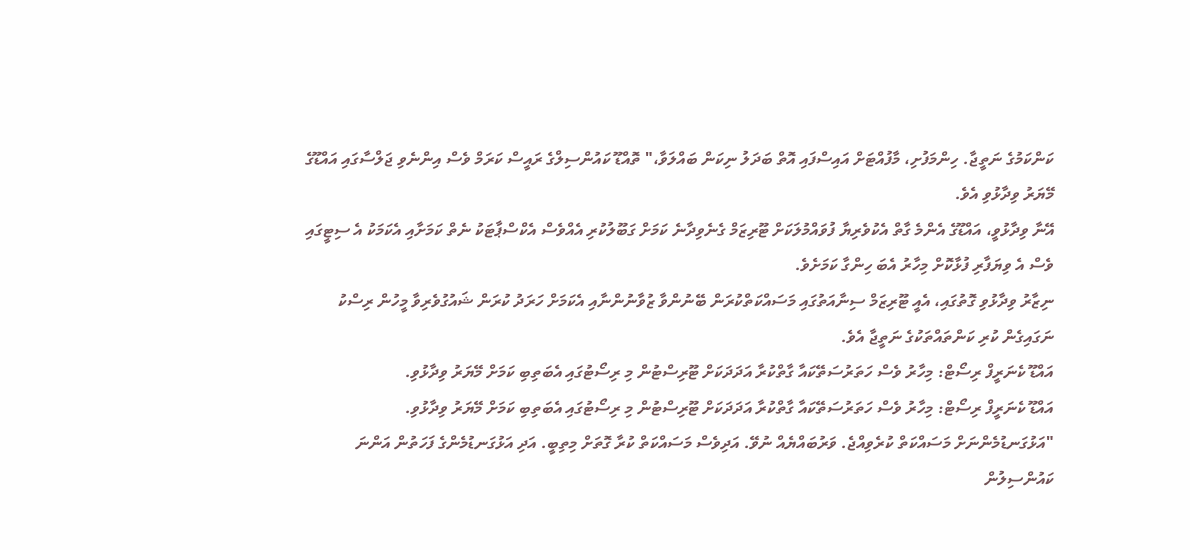ކަންކަމުގެ ނަތީޖާ. ހިންމަފުށި، މާފުއްޓަށް އައިސްފައި އޮތް ބަދަލު ނިކަން ބައްލަވާ،" ތޮއްޑޫ ކައުންސިލްގެ ރައީސް ކަރަމް ވެސް އިންނެވި ޖަލްސާގައި އައްޑޫގެ މޭޔަރު ވިދާޅުވި އެވެ.
އޭނާ ވިދާޅުވީ، އައްޑޫގެ އެންމެ ގާތް އެކުވެރިޔާ ފުވައްމުލަކަށް ޓޫރިޒަމް ގެނެވިދާނެ ކަމަށް ގަބޫލުކުރި އެއްވެސް އެކްސްޕާޓަކު ނެތް ކަމަށާއި އެކަމަކު އެ ސިޓީގައި ވެސް އެ ވިޔަފާރި ފުޅާކޮށް މިހާރު އެބަ ހިންގާ ކަމަށެވެ.
ނިޒާރު ވިދާޅުވި ގޮތުގައި، އެއީ ޓޫރިޒަމް ސިނާއަތުގައި މަސައްކަތްކުރަން ބޭނުންވާ ޒުވާނުންނާއި އެކަމަށް ހަރަދު ކުރަން ޝައުގުވެރިވާ މީހުން ރިސްކު ނަގައިގެން ކުރި ކަންތައްތަކުގެ ނަތީޖާ އެވެ.
އައްޑޫ ކެނަރީފް ރިސޯޓް: މިހާރު ވެސް ހަތަރުސަތޭކައާ ގާތްކުރާ އަދަދަކަށް ޓޫރިސްޓުން މި ރިސޯޓުގައި އެބަތިބި ކަމަށް މޭޔަރު ވިދާޅުވި.
އައްޑޫ ކެނަރީފް ރިސޯޓް: މިހާރު ވެސް ހަތަރުސަތޭކައާ ގާތްކުރާ އަދަދަކަށް ޓޫރިސްޓުން މި ރިސޯޓުގައި އެބަތިބި ކަމަށް މޭޔަރު ވިދާޅުވި.
"އަޅުގަނޑުމެންނަށް މަސައްކަތް ކުރެވިއްޖެ. ވަރުބައްޔެއް ނުވޭ. އަދިވެސް މަސައްކަތް ކުރާ ގޮތަށް މިތިބީ. އަދި އަޅުގަނޑުމެންގެ ފަހަތުން އަންނަ ކައުންސިލުން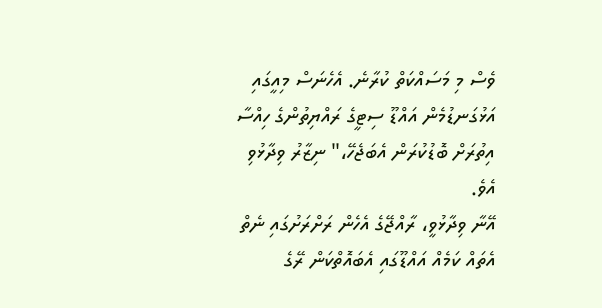ވެސް މި މަސައްކަތް ކުރާނެ. އެހެނަސް މިއީގައި އަޅުގަނޑުމެން އައްޑޫ ސިޓީގެ ރައްޔިތުންގެ ހިއްސާ އިތުރަށް ބޮޑުކުރަން އެބަޖެހޭ،" ނިޒާރު ވިދާޅުވި އެވެ.
އޭނާ ވިދާޅުވީ، ރާއްޖޭގެ އެހެން ރަށްރަށުގައި ނެތް އެތައް ކަމެއް އައްޑޫގައި އެބައޮތްކަން ރޭގެ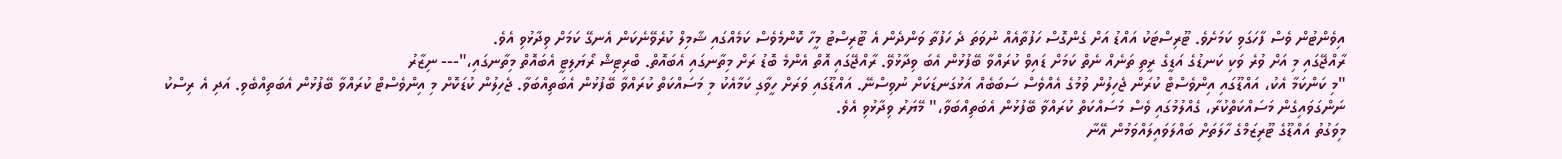އިވެންޓުން ވެސް ފާހަގަވި ކަމަށެވެ. ޓޫރިސްޓަކު އައްޑު އަށް ގެންގޮސް ހަފުތާއެއް ނުވަތަ ދެ ހަފުތާ ވަންދެން އެ ޓޫރިސްޓު މީހާ ކޮންމެވެސް ކަމެއްގައި ޝާމިލް ކުރެވޭނެކަން އެނގޭ ކަމަށް ވިދާޅުވި އެވެ.
ރާއްޖޭގައި މި އަށް ވުރެ ވަކި ކަނޑުގެ އަޑީގެ ރީތި ތަނެއް ނެތް ކަމަށް ޑައިވް ކުރައްވާ ބޭފުޅުން އެބަ ވިދާޅުވޭ. ރާއްޖޭގައި އޮތް އެންމެ ބޮޑު ރަށް މިތާނގައި އެބައޮތް. ބްރިޓިޝް ރޯޔަލިޓީ އެބައޮތް މިތާނގައި،"--- ނިޒާރު
"މި ކަންކަމާ އެކު، އައްޑޫގައި އިންވެސްޓް ކުރަން ޖެހިލުން ވުމުގެ އެއްވެސް ސަބަބެއް އަޅުގަނޑަކަށް ނުވިސްނޭ. އައްޑޫގައި ވަރަށް ހީވާގި ކަމާއެކު މި މަސައްކަތް ކުރައްވާ ބޭފުޅުން އެބަތިއްބަވާ. ޖެހިލުން ކުޑަކޮށް މި އިންވެސްޓް ކުރައްވާ ބޭފުޅުން އެބަތިއްބެވި. އަދި އެ ރިސްކު ނަންގަވައިގެން މަސައްކަތްކުރާ، ގެއްލުމުގައި ވެސް މަސައްކަތް ކުރައްވާ ބޭފުޅުން އެބަތިއްބަވާ،" މޭޔަރު ވިދާޅުވި އެވެ.
މިވަގުތު އައްޑޫގެ ޓޫރިޒަމްގެ ހާލަތަށް ބައްލަވައިލައްވަމުން އޭނާ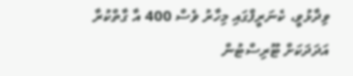ވިދާޅުވީ، ކެނަރީފްގައި މިހާރު ވެސް 400 އާ ގާތްކުރާ އަދަދަކަށް ޓޫރިސްޓުން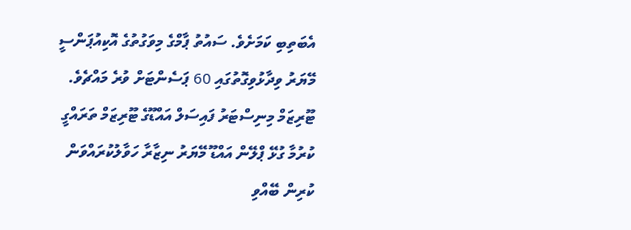އެބަތިބި ކަމަށެވެ. ސައުތު ޕާމްގެ މިވަގުތުގެ އޮކިއުޕަންސީ މޭޔަރު ވިދާޅުވިގޮތުގައި 60 ޕަސެންޓަށް ވުރެ މައްޗެވެ.
ޓޫރިޒަމް މިނިސްޓަރު ފައިސަލް އައްޑޫގެ ޓޫރިޒަމް ތަރައްގީ ކުރުމާ ގުޅޭ ޕްލޭން އައްޑޫ މޭޔަރު ނިޒާރާ ހަވާލުކުރައްވަން ކުރިން ބޭއްވި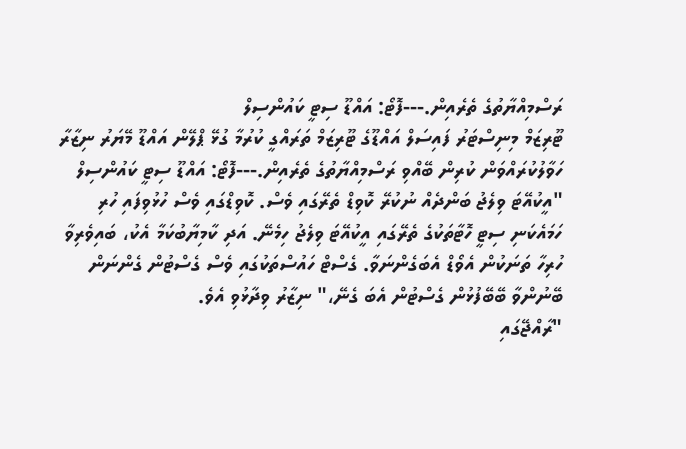ރަސްމިއްޔާތުގެ ތެރެއިން.---ފޮޓޯ: އައްޑޫ ސިޓީ ކައުންސިލް
ޓޫރިޒަމް މިނިސްޓަރު ފައިސަލް އައްޑޫގެ ޓޫރިޒަމް ތަރައްގީ ކުރުމާ ގުޅޭ ޕްލޭން އައްޑޫ މޭޔަރު ނިޒާރާ ހަވާލުކުރައްވަން ކުރިން ބޭއްވި ރަސްމިއްޔާތުގެ ތެރެއިން.---ފޮޓޯ: އައްޑޫ ސިޓީ ކައުންސިލް
"އީކުއޭޓަ ވިލެޖު ބަންދެއް ނުކުރޭ ކޮވިޑް ތެރޭގައި ވެސް. ކޮވިޑްގައި ވެސް ހުޅުވިފައި ހުރި ހަމައެކަނި ސިޓީ ހޮޓާތަކުގެ ތެރޭގައި އީކުއޭޓަ ވިލެޖު ހިމެނޭ. އަދި ކާމިޔާބުކަމާ އެކު، ބައިވެރިވާ ހުރިހާ ތަނަކުން އެވޯޑް އެބަގެންނަވާ. ގެސްޓް ހައުސްތަކުގައި ވެސް ގެސްޓުން ގެންނަން ބޭނުންވާ ބޭބޭފުޅުން ގެސްޓުން އެބަ ގެނޭ،" ނިޒާރު ވިދާޅުވި އެވެ.
"ރާއްޖޭގައި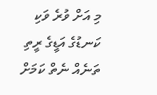މި އަށް ވުރެ ވަކި ކަނޑުގެ އަޑީގެ ރީތި ތަނެއް ނެތް ކަމަށް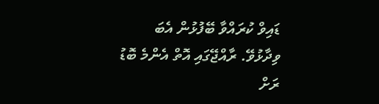ޑައިވް ކުރައްވާ ބޭފުޅުން އެބަ ވިދާޅުވޭ. ރާއްޖޭގައި އޮތް އެންމެ ބޮޑު ރަށް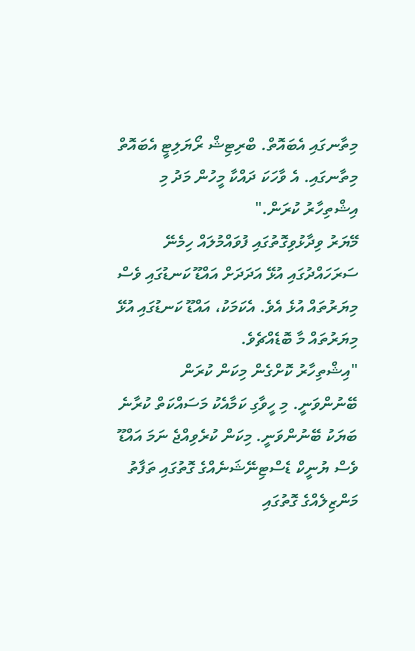މިތާނގައި އެބައޮތް. ބްރިޓިޝް ރޯޔަލިޓީ އެބައޮތް މިތާނގައި. އެ ވާހަކަ ދައްކާ މީހުން މަދު މި އިޝްތިހާރު ކުރަން."
މޭޔަރު ވިދާޅުވިގޮތުގައި ފުވައްމުލައް ހިމެނޭ ސަރަހައްދުގައި އުޅޭ އަދަދަށް އައްޑޫ ކަނޑުގައި ވެސް މިޔަރުތައް އުޅެ އެވެ. އެކަމަކު، އައްޑޫ ކަނޑުގައި އުޅޭ މިޔަރުތައް މާ ބޮޑެއްޗެވެ.
"އިޝްތިހާރު ކޮށްގެން މިކަން ކުރަން ބޭނުންވަނީ. މި ހީވާގި ކަމާއެކު މަސައްކަތް ކުރާނެ ބަޔަކު ބޭނުންވަނީ. މިކަން ކުރެވިއްޖެ ނަމަ އައްޑޫ ވެސް ޔުނީކް ޑެސްޓިނޭޝަނެއްގެ ގޮތުގައި ތަފާތު މަންޒިލެއްގެ ގޮތުގައި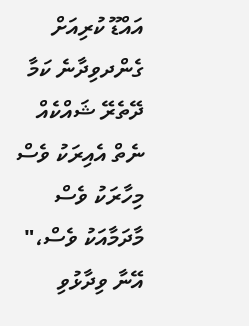އައްޑޫ ކުރިއަށް ގެންދވިދާނެ ކަމާ ދޭތެރޭ ޝައްކެއް ނެތް އެއިރަކު ވެސް މިހާރަކު ވެސް މާދަމާއަކު ވެސް،" އޭނާ ވިދާޅުވި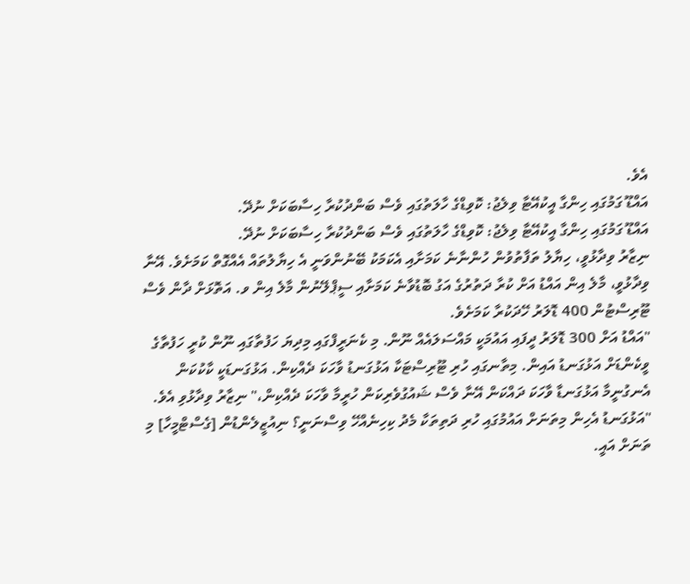އެވެ.
އައްޑޫ ގަމުގައި ހިންގާ އީކުއޭޓާ ވިލެޖު: ކޮވިޑްގެ ހާލަތުގައި ވެސް ބަންދުކުރާ ހިސާބަކަށް ނުދޭ.
އައްޑޫ ގަމުގައި ހިންގާ އީކުއޭޓާ ވިލެޖު: ކޮވިޑްގެ ހާލަތުގައި ވެސް ބަންދުކުރާ ހިސާބަކަށް ނުދޭ.
ނިޒާރު ވިދާޅުވީ، ހިޔާލު ތަފާތުވުން ހުންނާނެ ކަމަށާއި އެކަމަކު ބޭނުންވަނީ އެ ހިޔާލުތައް އެއްގޮތް ކަމަށެވެ. އޭނާ ވިދާޅުވީ، މާލެ އިން އައްޑު އަށް ކުރާ ދަތުރުގެ އަގު ބޮޑުވާނެ ކަމަށާއި ސީޕްލޭނުން މާލެ އިން ވ. އަތޮޅަށް ދާން ވެސް ޓޫރިސްޓުން 400 ޑޮލަރު ހޭދަކުރާ ކަމަށެވެ.
"އައްޑު އަށް 300 ޑޮލަރު ދީފައި އައުމަކީ މައްސަލައެއް ނޫން. މި ކެނަރީފްގައި މިދިޔަ ހަފުތާގައި ނޫން ކުރީ ހަފުތާގެ ވީކެންޑަށް އަޅުގަނޑު އައިން. މިތާނގައި ހުރި ޓޫރިސްޓަކާ އަޅުގަނޑު ވާހަކަ ދެއްކިން. އަޅުގަނޑަކީ ކާކުކަން އެނގުނީމާ އަޅުގަނޑާ ވާހަކަ ދައްކަން އޭނާ ވެސް ޝައުގުވެރިކަން ހުރީމާ ވާހަކަ ދެއްކިން،" ނިޒާރު ވިދާޅުވި އެވެ.
"އަޅުގަނޑު އެހިން މިތަނަށް އައުމުގައި ހުރި ދަތިތަކާ މެދު ކިހިނެއްހޭ ވިސްނަނީ؟ ނިއުޒީލެންޑުން [ގެސްޓްމީހާ] މި ތަނަށް އައީ.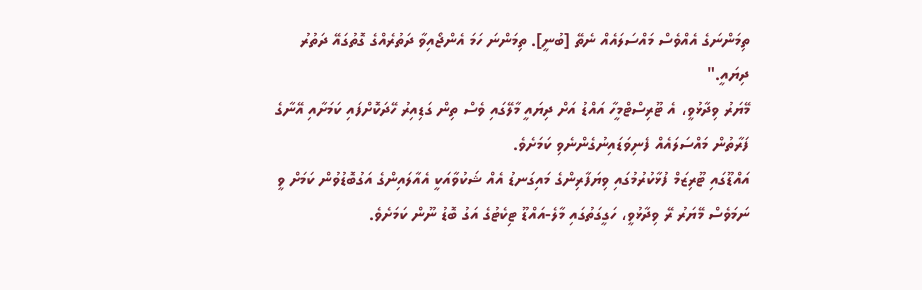ތިމަންނަގެ އެއްވެސް މައްސަލައެއް ނެތޭ [ބުނީ]. ތިމަންނަ ހަމަ އެންޖޯއިވާ ދަތުރެއްގެ ގޮތުގައޭ ދަތުރު ދިޔައީ."
މޭޔަރު ވިދާޅުވީ، އެ ޓޫރިސްޓްމީހާ އައްޑު އަށް ދިޔައީ މާލޭގައި ވެސް ތިން ގަޑިއިރު ހޭދަކޮށްފައި ކަމަށާއި އޭނާގެ ފަރާތުން މައްސަލައެއް ފެނިވަޑައިނުގެންނެވި ކަމަށެވެ.
އައްޑޫގައި ޓޫރިޒަމް ފުޅާކުރުމުގައި ވިޔަފާރިންގެ މައިގަނޑު އެއް ޝަކުވާއަކީ އެއާލައިންގެ އަގުބޮޑުވުން ކަމަށް ވީ ނަމަވެސް މޭޔަރު ރޭ ވިދާޅުވީ، ހަގީގަތުގައި މާލެ-އައްޑޫ ޓިކެޓުގެ އަގު ބޮޑު ނޫން ކަމަށެވެ.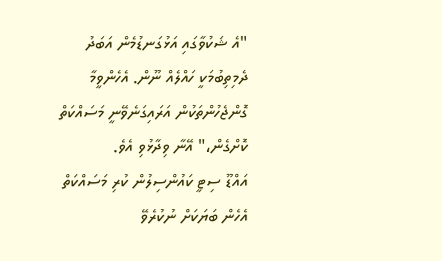"އެ ޝަކުވާގައި އަޅުގަނޑުމެން އަބަދު ދެމިތިބުމަކީ ހައްލެއް ނޫން. އެހެންވީމާ ގޮންޖެހުންތަކުން އަރައިގަނެވޭނީ މަސައްކަތް ކޮށްގެން،" އޭނާ ވިދާޅުވި އެވެ.
އައްޑޫ ސިޓީ ކައުންސިލުން ކުރި މަސައްކަތް އެހެން ބަޔަކަށް ނުކުރެވޭ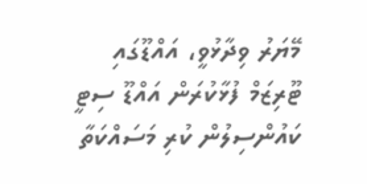މޭޔަރު ވިދާޅުވީ، އައްޑޫގައި ޓޫރިޒަމް ފުޅާކުރަން އައްޑޫ ސިޓީ ކައުންސިލުން ކުރި މަސައްކަތާ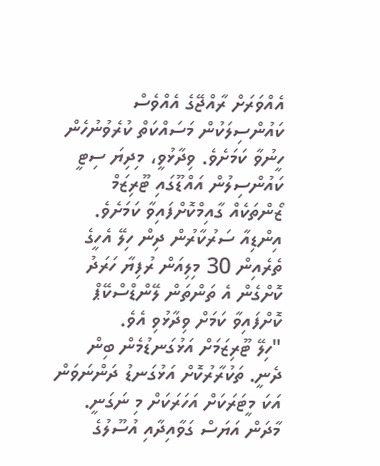އެއްވަރަށް ރާއްޖޭގެ އެއްވެސް ކައުންސިލަކުން މަސައްކަތް ކުރެވުނުހެން ހީނުވާ ކަމަށެވެ. ވިދާޅުވީ، މިދިޔަ ސިޓީ ކައުންސިލުން އައްޑޫގައި ޓޫރިޒަމް ޒޯންތަކެއް ގާއިމްކޮށްފައިވާ ކަމަށެވެ.
އިންޑިއާ ސަރުކާރުން ދިން ހިލޭ އެހީގެ ތެރެއިން 30 މިލިއަން ރުފިޔާ ހަރަދު ކޮށްގެން އެ ތަންތަން ލޭންޑްސްކޭޕް ކޮށްފައިވާ ކަމަށް ވިދާޅުވި އެވެ.
"ހިލޭ ޓޫރިޒަމަށް އަޅުގަނޑުމެން ބިން ދެނީ. ތަކުރާރުކޮށް އަޅުގަނޑު ދަންނަވަން އަކަ މީޓަރަކަށް އަހަރަކަށް މި ނަގަނީ. މާދަން އަޔަސް ގަވާއިދާއި އުސޫލުގެ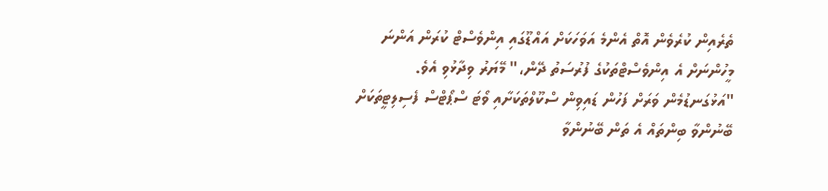ތެރެއިން ކުރެވެން އޮތް އެންމެ އަވަހަކަށް އައްޑޫގައި އިންވެސްޓް ކުރަން އަންނަ މީހުންނަށް އެ އިންވެސްޓްތަކުގެ ފުރުސަތު ދޭން،" މޭޔަރު ވިދާޅުވި އެވެ.
"އަޅުގަނޑުމެން ވަރަށް ފަހުން ޑައިވިން ސްކޫލްތަކަށާއި ވޯޓަ ސްޕޯޓްސް ފެސިލިޓީތަކަށް ބޭނުންވާ ބިންތައް އެ ތަން ބޭނުންވާ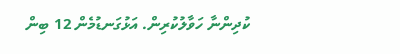ކުދިންނާ ހަވާލުކުރިން. އަޅުގަނޑުމެން 12 ބިން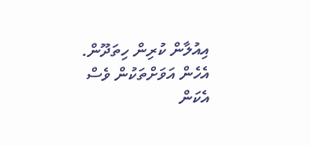އިއުލާން ކުރިން ހިތަދޫން. އެހެން އަވަށްތަކުން ވެސް އެކަން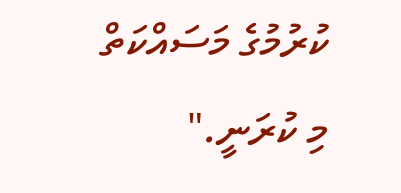ކުރުމުގެ މަސައްކަތް މި ކުރަނީ."